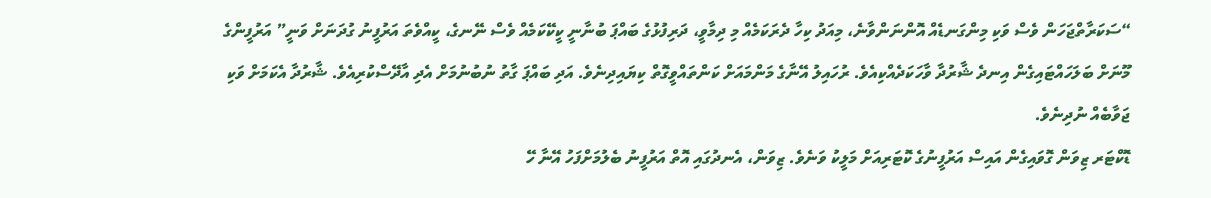“ސަކަރާތްޖަހަން ވެސް ވަކި މިންގަނޑެއް އޮންނަންވާނެ، މިއަދު ކިހާ ދެރަކަމެއް މި ދިމާވީ، ދަރިފުޅުގެ ބައްޕަ ބުނާނީ ކީކޭކަމެއް ވެސް ނޭނގެ، ކީއްވެތަ އަރުފީނު ގުދަނަށް ވަނީ” އަރުފީންގެ މޫނަށް ބަލަހައްޓައިގެން އިނދެ ޝާރުދާ ވާހަކަދެއްކިއެވެ. ރުހައިލު އޭނާގެ މަންމައަށް ކަންތައްވީގޮތް ކިޔައިދިނެވެ. އަދި ބައްޕަ ގާތު ނުބުނުމަށް އެދި އާދޭސްކުރިއެވެ. ޝާރުދާ އެކަމަށް ވަކި ޖަވާބެއް ނުދިނެވެ.
ޑޮކްޓަރ ޒިވަން ގޮވައިގެން އައިސް އަރުފީނުގެ ކޮޓަރިއަށް މަލީކު ވަނެވެ. ޒިވަން، އެނދުގައި އޮތް އަރުފީނު ބެލުމަށްފަހު އޭނާ ހޭ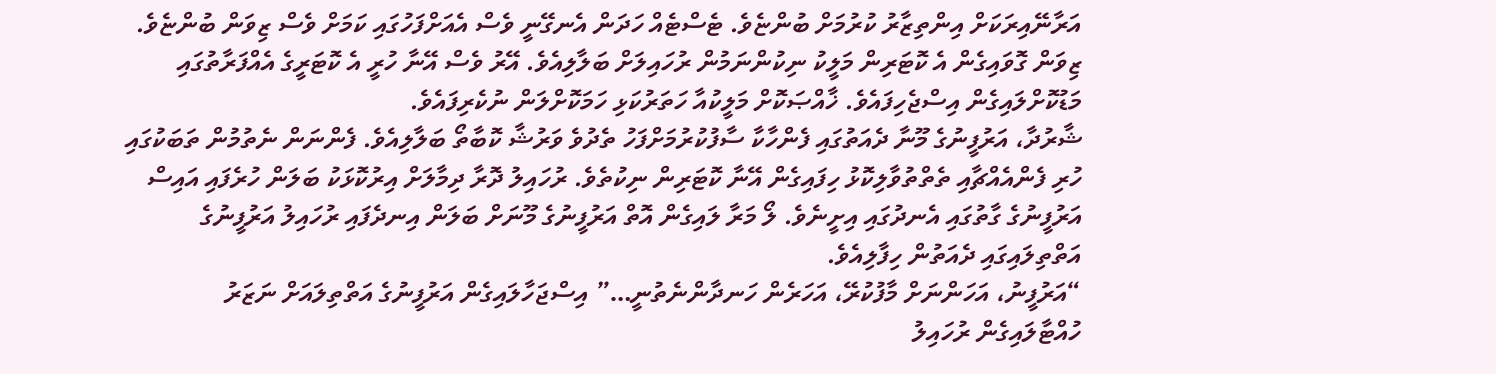އަރާނޭއިރަކަށް އިންތިޒާރު ކުރުމަށް ބުންޏެވެ. ޓެސްޓެއް ހަދަން އެނގޭނީ ވެސް އެއަށްފަހުގައި ކަމަށް ވެސް ޒިވަން ބުންޏެވެ. ޒިވަން ގޮވައިގެން އެ ކޮޓަރިން މަލީކު ނިކުންނަމުން ރުހައިލަށް ބަލާލިއެވެ. އޭރު ވެސް އޭނާ ހުރީ އެ ކޮޓަރީގެ އެއްފަރާތުގައި މަޑުކޮށްލައިގެން އިސްޖެހިފައެވެ. ޚާއްޞަކޮށް މަލީކުއާ ހަތަރުކަޅި ހަމަކޮށްލަން ނުކެރިފައެވެ.
ޝާރުދާ، އަރުފީނުގެ މޫނާ ދެއަތުގައި ފެންހާކާ ސާފުކުރުމަށްފަހު ތެދުވެ ވަރުޝާ ކޮބާތޯ ބަލާލިއެވެ. ފެންނަން ނެތުމުން ތަބަކުގައި ހުރި ފެންއެއްޗާއި ތެތްތުވާލިކޮޅު ހިފައިގެން އޭނާ ކޮޓަރިން ނިކުތެވެ. ރުހައިލު ދޮރާ ދިމާލަށް އިރުކޮޅަކު ބަލަން ހުރެފައި އައިސް އަރުފީނުގެ ގާތުގައި އެނދުގައި އިށީނެވެ. ލޯ މަރާ ލައިގެން އޮތް އަރުފީނުގެ މޫނަށް ބަލަން އިނދެފައި ރުހައިލު އަރުފީނުގެ އަތްތިލައިގައި ދެއަތުން ހިފާލިއެވެ.
“އަރުފީނު، އަހަންނަށް މާފުކުރޭ، އަހަރެން ހަނދާންނެތުނީ…” އިސްޖަހާލައިގެން އަރުފީނުގެ އަތްތިލައަށް ނަޒަރު ހުއްޓާލައިގެން ރުހައިލު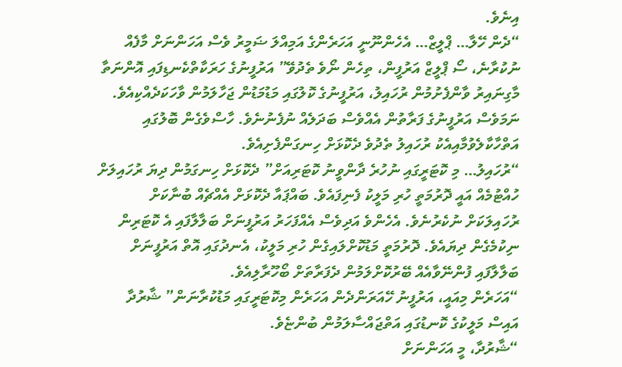އިނެވެ.
“ދެން ހޭލާ… ޕްލީޒް… އެހެންނޫނީ އަހަރެންގެ އަމިއްލަ ޟަމީރު ވެސް އަހަންނަށް މާފެއް ނުކުރާނެ، ސޯ ޕްލީޒް އަރުފީން، ތިހެން ނޯވެ ތެދުވޭ” އަރުފީނުގެ ހަރަކާތްކެނޑިފައި އޮންނަތާ މާގިނައިރު ވާންފެށުމުން ރުހައިލު، އަރުފީނުގެ ކޮލުގައި މަޑުމަޑުން ޖަހާލަމުން ވާހަކަދެއްކިއެވެ. ނަމަވެސް އަރުފީނުގެ ފަރާތުން އެއްވެސް ބަދަލެއް ނުފެނުނެވެ. ހާސްވެގެން ބޮލުގައި އަތްހާކާލެވުމާއިއެކު ރުހައިލު ތެދުވެ ދެކޮޅަށް ހިނގަންފެށިއެވެ.
“ރުހައިލު… މި ކޮޓަރީގައި ނުހުރެ ދާންވީނު ކޮޓަރިއަށް” ދެކޮޅަށް ހިނގަމުން ދިޔަ ރުހައިލަށް ހުއްޓުމެއް އައީ ދޮރުމަތީ ހުރި މަލީކު ފެނިފައެވެ. ބައްޕައާ ދެކޮޅަށް އެއްޗެއް ބުނާކަށް ރުހައިލަކަށް ނުކެރުނެވެ. އެހެންވެ އަދިވެސް އެއްފަހަރު އަރުފީނަށް ބަލާލާފައި އެ ކޮޓަރިން ނިކުމެގެން ދިޔައެވެ. ދޮރުމަތީ މަޑުކޮށްލައިގެން ހުރި މަލީކު، އެނދުގައި އޮތް އަރުފީނަށް ބަލާލާފައި ފުންނޭވާއެއް ބޭރުކޮށްލަމުން ދެފަރާތަށް ބޯހޫރާލިއެވެ.
“އަހަރެން މިއައީ، އަރުފީނު ހޭއަރަންދެން އަހަރެން މިކޮޓަރީގައި މަޑުކުރާނަން” ޝާރުދާ އައިސް މަލީކުގެ ކޮނޑުގައި އަތްޖައްސާލަމުން ބުންޏެވެ.
“ޝާރުދާ، މީ އަހަންނަށް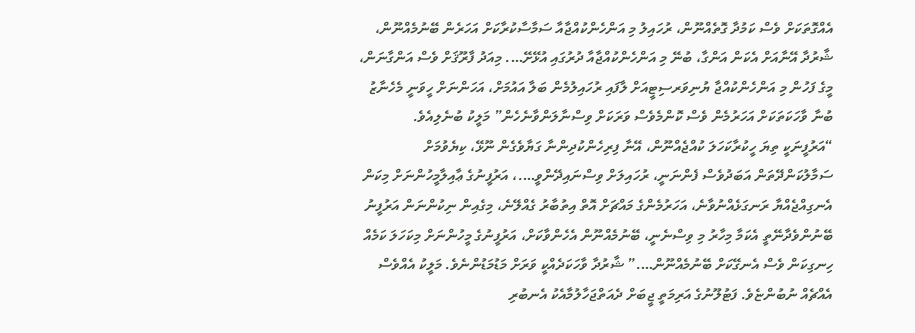އެއްގޮތަކަށް ވެސް ކަމުދާ ގޮތެއްނޫން، ރުހައިލު މި އަންހެންކުއްޖާއާ ސަމާސާކުރާކަށް އަހަރެން ބޭނުމެއްނޫން، ޝާރުދާ އޭނާއަށް އެކަން އަންގާ، ބުނޭ މި އަންހެންކުއްޖާއާ ދުރުގައި އުޅޭށޭ…. މިއަދު ފާރޫޤަށް ވެސް އަންގާނަން، މީގެ ފަހުން މި އަންހެންކުއްޖާ ޔުނިވަރސިޓީއަށް ލާފައި ރުހައިލުމެން ބަލާ އައުމަށް، އަހަންނަށް ހީވަނީ މެހެނާޒު ބުނާ ވާހަކަތަކަށް އަހަރުމެން ވެސް ކޮންމެވެސް ވަރަކަށް ވިސްނާލަންވާނެހެން” މަލީކު ބުނެލިއެވެ.
“އަރުފީނަކީ ތިޔަ ހީކުރާކަހަލަ ކުއްޖެއްނޫން، އޭނާ ފިރިހެންކުދިންނާ ގަޔާވެގެން ނޫޅޭ، ކިޔެވުމަށް ސަމާލުކަންދޭތަން އަބަދުވެސް ފެންނަނީ، ރުހައިލަށް ވިސްނައިދޭންވީ….، އަރުފީނުގެ ޢާއިލާމީހުންނަށް މިކަން އެނގިއްޖެއްޔާ ރަނގަޅެއްނުވާނެ، އަހަރުމެންގެ މައްޗަށް އޮތް އިތުބާރު ގެއްލޭނެ، މިގެއިން ނިކުންނަން އަރުފީނު ބޭނުންވެދާނޭތީ އެކަމާ މިހާރު މި ވިސްނެނީ، ބޭނުމެއްނޫން އެހެންވާކަށް، އަރުފީނުގެ މީހުންނަށް މިކަހަލަ ކަމެއް ހިނގިކަން ވެސް އެނގޭކަށް ބޭނުމެއްނޫން….” ޝާރުދާ ވާހަކަދެއްކީ ވަރަށް މަޑުމަޑުންނެވެ. މަލީކު އެއްވެސް އެއްޗެއް ނުބުންޏެވެ. ފަޓުލޫނުގެ އަރިމަތީ ޖީބަށް ދެއަތްޖަހާލުމާއެކު އެނބުރި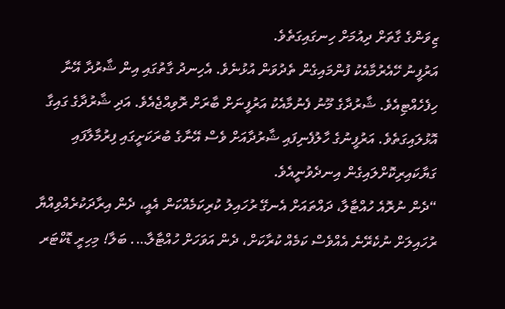ޒިވަންގެ ގާތަށް ދިއުމަށް ހިނގައިގަތެވެ.
އަރުފީނު ހޭއެރުމާއެކު ފުންމައިގެން ތެދުވަން އުޅުނެވެ. އެހިނދު ގާތުގައި އިން ޝާރުދާ އޭނާ ހިފެހެއްޓިއެވެ. ޝާރުދާގެ މޫނު ފެނުމާއެކު އަރުފީނަށް ބާރަށް ރޮވިއްޖެއެވެ. އަދި ޝާރުދާގެ ގައިގާ އޮޅުލައިގަތެވެ. އަރުފީނުގެ ހާލުފެނިފައި ޝާރުދާއަށް ވެސް އޭނާގެ ބުރަކަށީގައި ފިރުމާލާފައި ގަޔާކައިރިކޮށްލައިގެން އިނދެވުނީއެވެ.
“ދެން ނުރޮއެ ހުއްޓާލާ، ދައްތައަށް އެނގޭ ރުހައިލު ކުރިކަމެއްކަން އެއީ، ދެން އިރާދަކުރެއްވިއްޔާ ރުހައިލަށް ނުކެރޭނެ އެއްވެސް ކަމެއް ކުރާކަށް، ދެން އަވަހަށް ހުއްޓާލާ…. ބަލާ! މިހިރީ ޑޮކްޓަރ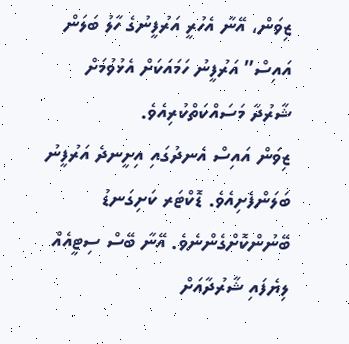ޒިވަން، އޭނާ އެހުރީ އަރުފީނުގެ ހާލު ބަލަން އައިސް” އަރުފީނު ހަމައަކަށް އެޅުވުމަށް ޝާރުދާ މަސައްކަތްކުރިއެވެ.
ޒިވަން އައިސް އެނދުގައި އިށީނދެ އަރުފީނު ބަލަންފެށިއެވެ. ޑޮކްޓަރ ކަށިގަނޑު ބޭނުންކޮށްގެންނެވެ. އޭނާ ބޭސް ސިޓީއެއް ލިޔެފައި ޝާރުދާއަށް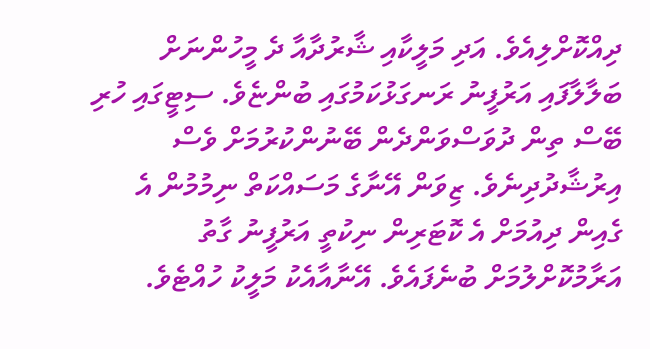ދިއްކޮށްލިއެވެ. އަދި މަލީކާއި ޝާރުދާއާ ދެ މީހުންނަށް ބަލާލާފައި އަރުފީނު ރަނގަޅުކަމުގައި ބުންޏެވެ. ސިޓީގައި ހުރި ބޭސް ތިން ދުވަސްވަންދެން ބޭނުންކުރުމަށް ވެސް އިރުޝާދުދިނެވެ. ޒިވަން އޭނާގެ މަސައްކަތް ނިމުމުން އެ ގެއިން ދިއުމަށް އެ ކޮޓަރިން ނިކުތީ އަރުފީނު ގާތު އަރާމުކޮށްލުމަށް ބުނެފައެވެ. އޭނާއާއެކު މަލީކު ހުއްޓެވެ.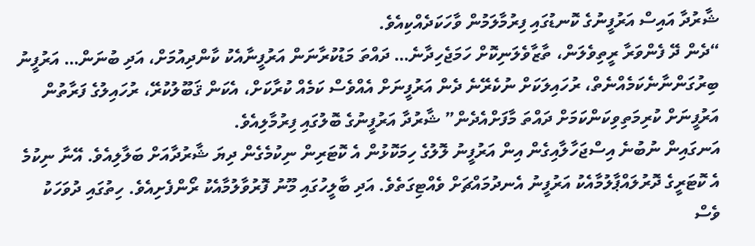ޝާރުދާ އައިސް އަރުފީނުގެ ކޮނޑުގައި ފިރުމާލަމުން ވާހަކަދެއްކިއެވެ.
“ދެން ދޭ ފެންވަރާ ރީތިވެލަން، ތާޒާވެލަނިކޮށް ހަމަޖެހިދާނެ… ދައްތަ މަޑުކުރާނަން އަރުފީނާއެކު ކާންދިއުމަށް، އަދި ބުނަން… އަރުފީނު ބިރުގަންނާނެކަމެއްނެތް، ރުހައިލަކަށް ނުކެރޭނެ ދެން އަރުފީނަށް އެއްވެސް ކަމެއް ކުރާކަށް، އެކަން ޤަބޫލުކުރޭ، ރުހައިލުގެ ފަރާތުން އަރުފީނަށް ކުރިމަތިވިކަންކަމަށް ދައްތަ މާފަށްއެދެން” ޝާރުދާ އަރުފީނުގެ ބޮލުގައި ފިރުމާލިއެވެ.
އަނގައިން ނުބުނެ އިސްޖަހާލާއިގެން އިން އަރުފީނު ލޮލުގެ ހިމަކޮޅުން އެ ކޮޓަރިން ނިކުމެގެން ދިޔަ ޝާރުދާއަށް ބަލާލިއެވެ. އޭނާ ނިކުމެ އެ ކޮޓަރީގެ ދޮރުލައްޕާލުމާއެކު އަރުފީނު އެނދުމައްޗަށް ވެއްޓިގަތެވެ. އަދި ބާލީހުގައި މޫނު ފޮރުވާލުމާއެކު ރޯންފެށިއެވެ. ހިތުގައި ދުވަހަކު ވެސް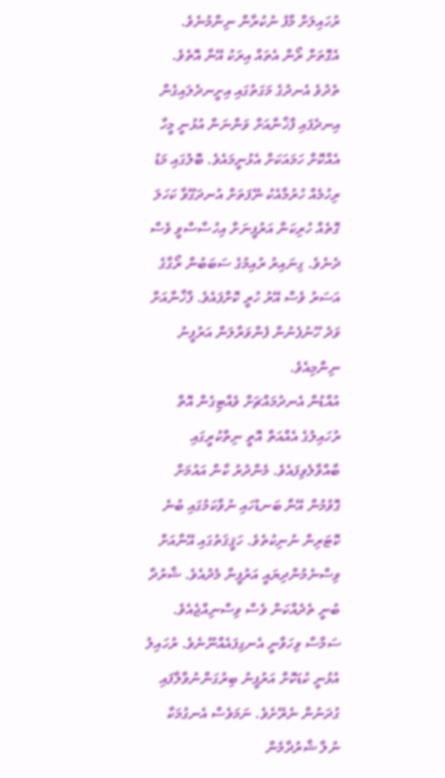ރުހައިލަށް މާފު ނުކުރާން ނިންމުނެވެ. އެގޮތަށް ރޯން އެތައް އިރަކު އޭނާ އޮތެވެ. ތެދުވެ އެނދުގެ މަގަތުގައި އިށީނދެލައިގެން އިނދެފައި ފާޚާނާއަށް ވަންނަން އުޅުނީ މީހާ އެއްކޮށް ހަމައަކަށް އެޅުނީމައެވެ. ބޮލުގައި މަޑު ރިހުމެއް ހުރުމާއެކު ނޭފަތަށް އުނދަގޫވާ ކަހަލަ ގޮތެއް ހުރިކަން އަރުފީނަށް އިހުސާސްވީ ވެސް ދެނެވެ. ގިނައިރު ރުއިމުގެ ސަބަބުން ރޯގާގެ އަސަރު ވެސް އޭރު ހުރީ ކޮށްފައެވެ. ފާޚާނާއަށް ވަދެ ހޫނުފެނުން ފެންވަރާލަން އަރުފީނު ނިންމިއެވެ.
އުއްޑުން އެނދުމައްޗަށް ވެއްޓިގެން އޮތް ރުހައިލުގެ އެއްއަތް އޮތީ ނިތްކުރީގައި ބާއްވާލެވިފައެވެ. މެންދުރު ކާން އައުމަށް ގޮވުމުން އޭނާ ބަނޑުހައި ނުވާކަމުގައި ބުނެ ކޮޓަރިން ނުނިކުތެވެ. ހަޤީޤަތުގައި އޭނާއަށް ވިސްނެމުންދިޔައީ އަރުފީނާ މެދުއެވެ. ޝާރުދާ ބުނީ ތެދެއްކަން ވެސް ވިސްނިއްޖެއެވެ. ސަމާސާ ވިހަވާނީ އެނގިފައެއްނޫނެވެ. ރުހައިލު އުޅުނީ ކުޑަކޮށް އަރުފީނު ބިރުގަންނުވާލާފައި ގުދަނުން ނެރޭށެވެ. ނަމަވެސް އެނގުމަކާ ނުލާ ޝާރުދާމެން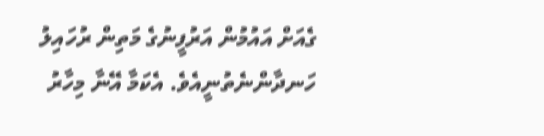ގެއަށް އައުމުން އަރުފީނުގެ މަތިން ރުހައިލު ހަނދާންނެތުނީއެވެ. އެކަމާ އޭނާ މިހާރު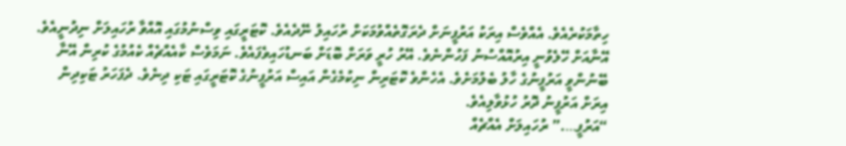ހިތާމަކުރެއެވެ. އެއްވެސް އިރަކު އަރުފީނަށް ދެރަގޮތެއްވުމަކަށް ރުހައިލު ނޭދެއެވެ. ކޮޓަރީގައި ވިސްނުމުގައި އޮއްވާ ރުހައިލަށް ނިދުނީއެވެ. އޭނާއަށް ހޭލެވުނީ އިރުއޮއްސުނު ފަހުންނެވެ. އޭރު ހުރީ ވަރަށް ބޮޑަށް ބަނޑުހައިވެފައެވެ. ނަމަވެސް ކާއެއްޗެއް ކެއުމުގެ ކުރިން އޭނާ ބޭނުންވީ އަރުފީނުގެ ހާލު ބެލުމަށެވެ. އެހެންވެ ކޮޓަރިން ނިކުމެގެން އައިސް އަރުފީނުގެ ކޮޓަރީގައި ޓަކި ދިނެވެ. ދެފަހަރު ޓަކިދިން އިރަށް އަރުފީނު ދޮރު ހުޅުވާލިއެވެ.
“އަރުފީ….” ރުހައިލަށް އެއްޗެއް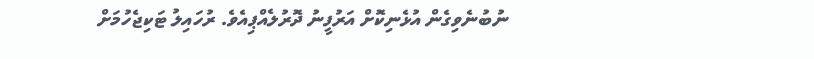ނުބުނެވިގެން އުޅެނިކޮށް އަރުފީނު ދޮރުލެއްޕިއެވެ. ރުހައިލު ޓަކިޖެހުމަށް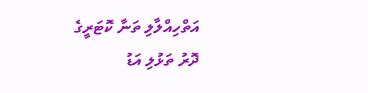އަތްހިއްލާލި ތަނާ ކޮޓަރީގެ ދޮރު ތަޅުލި އަޑު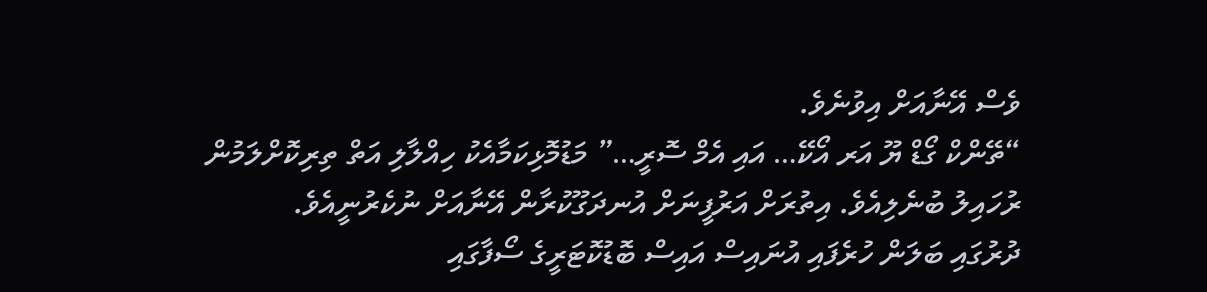ވެސް އޭނާއަށް އިވުނެވެ.
“ތޭންކް ގޯޑް ޔޫ އަރ އޯކޭ… އައި އެމް ސޮރީ…” މަޑުމޮޅިކަމާއެކު ހިއްލާލި އަތް ތިރިކޮށްލަމުން ރުހައިލު ބުނެލިއެވެ. އިތުރަށް އަރުފީނަށް އުނދަގޫކުރާން އޭނާއަށް ނުކެރުނީއެވެ.
ދުރުގައި ބަލަން ހުރެފައި އުނައިސް އައިސް ބޮޑުކޮޓަރީގެ ސޯފާގައި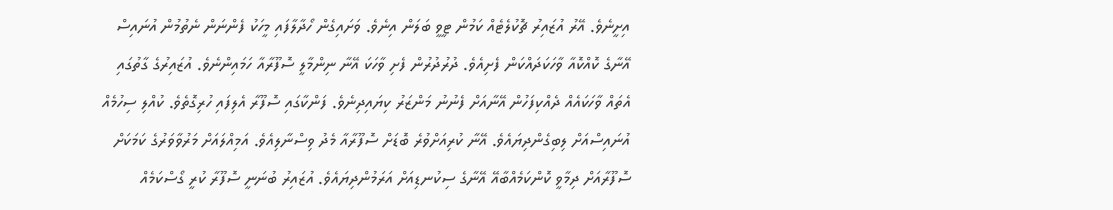އިށީނެވެ. އޭރު އުޒައިރު ޗޮކުލެޓެއް ކަމުން ޓީވީ ބަލަން އިނެވެ. ވަށައިގެން ހޯދާލާފައި މީހަކު ފެންނަން ނެތުމުން އުނައިސް އޭނާގެ ކޮއްކޮއާ ވާހަކަދައްކަން ފެށިއެވެ. ދުރުދުރުން ފެށި ވާހަކަ އޭނާ ނިންމާލީ ސޮފޫރާއާ ހަމައިންނެވެ. އުޒައިރުގެ ގާތުގައި އެތައް ވާހަކައެއް ދެއްކިފަހުން އޭނާއަށް ފެނުނު މަންޒަރު ކިޔައިދިނެވެ. ފަންކާގައި ސޮފޫރާ އެލިފައި ހުރިގޮތެވެ. ކުއްލި ސިހުމެއް އުނައިސްއަށް ލިބިގެންދިޔައެވެ. އޭނާ ކުރިއަށްވުރެ ބޮޑަށް ސޮފޫރާއާ މެދު ވިސްނާލިއެވެ. އަމިއްލައަށް މަރުވާވަރުގެ ކަމަކަށް ސޮފޫރާއަށް ދިމާވީ ކޮންކަމެއްބާއޭ އޭނާގެ ސިކުނޑިއަށް އަރަމުންދިޔައެވެ. އުޒައިރު ބުނަނީ ސޮފޫރާ ކުރީ ގޯސްކަމެއް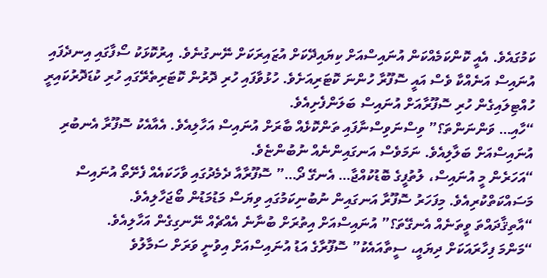ކަމުގައެވެ. އެއީ ކޮންކަމެއްކަން އުނައިސްއަށް ކިޔައިދޭކަށް އުޒައިރަކަށް ނޭނގުނެވެ. އިރުކޮޅަކު ސޯފާގައި އިނދެފައި އުނައިސް އަނެއްކާ ވެސް އައީ ސޮފޫރާ ހުންނަ ކޮޓަރިއަށެވެ. ހުޅުވާފައި ހުރި ދޮރުން ކޮޓަރިތެރޭގައި ހުރި ކުޑަދޮރުކައިރީ ހުއްޓިލައިގެން ހުރި ސޮފޫރާއަށް އުނައިސް ބަލަންފެށިއެވެ.
“ހާއި… ވަންނަންތަ؟” ވިސްނަވިސްނާފައި ތަންކޮޅެއް ބާރަށް އުނައިސް އަހާލިއެވެ. އެއާއެކު ސޮފޫރާ އެނބުރި އުނައިސްއަށް ބަލާލިއެވެ. ނަމަވެސް އަނގައިންނެއް ނުބުންޏެވެ.
“އަހަރެން މީ އުނައިސް، ލުތުފީގެ ބޮޑުކުއްޖާ… އެނގޭ ދޯ…” ސޮފޫރާއާ ދެމެދުގައި ވާހަކައެއް ފެށޭތޯ އުނައިސް މަސައްކަތްކުރިއެވެ. މިފަހަރު ސޮފޫރާ އަނގައިން ނުބުނިކަމުގައި ވިޔަސް މަޑުމަޑުން ބޯޖަހާލިއެވެ.
“އާތިޤާދައްތަ ވީތަނެއް އެނގޭތަ؟” އުނައިސްއަށް އިތުރަށް ބުނާނެ އެއްޗެއް ނޭނގިގެން އަހާލިއެވެ.
“މަންމަ ފިހާރައަކަށް ދިޔައީ، ސީތާއައެކު” ސޮފޫރާގެ އަޑު އުނައިސްއަށް އިވުނީ ވަރަށް ސަމާލުވެ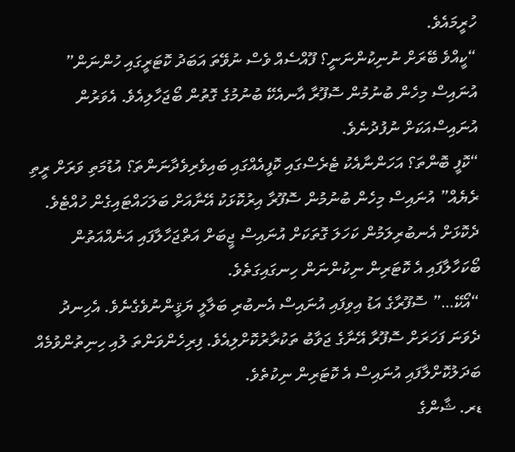ހުރީމައެވެ.
“ކީއްވެ ބޭރަށް ނުނިކުންނަނީ؟ ފޫއްސެއް ވެސް ނުވޭތަ އަބަދު ކޮޓަރީގައި ހުންނަން” އުނައިސް މިހެން ބުނުމުން ސޮފޫރާ އާނއެކޭ ބުނުމުގެ ގޮތުން ބޯޖަހާލިއެވެ. އެވަރުން އުނައިސްއަކަށް ނުފުދުނެވެ.
“ކޮފީ ބޮންތަ؟ އަހަންނާއެކު ޓެރެސްގައި ކޮފީއެއްގައި ބައިވެރިވެދާނަންތަ؟ އުޑުމަތި ވަރަށް ރީތި ރެޔެއް” އުނައިސް މިހެން ބުނުމުން ސޮފޫރާ އިރުކޮޅަކު އޭނާއަށް ބަލަހައްޓައިގެން ހުއްޓެވެ. ދެކޮޅަށް އެނބުރިލަމުން ކަހަލަ ގޮތަކަށް އުނައިސް ޖީބަށް އަތްޖަހާލާފައި އަނެއްއަތުން ބޯކަހާލާފައި އެ ކޮޓަރިން ނިކުންނަން ހިނގައިގަތެވެ.
“އޯކޭ…” ސޮފޫރާގެ އަޑު އިވިފައި އުނައިސް އެނބުރި ބަލާލީ ޔަޤީންނުވެގެނެވެ. އެހިނދު ދެވަނަ ފަހަރަށް ސޮފޫރާ އޭނާގެ ޖަވާބު ތަކުރާރުކޮށްލިއެވެ. ފިރިހެންވަންތަ ލުއި ހިނިތުންވުމެއް ބަދަލުކޮށްލާފައި އުނައިސް އެ ކޮޓަރިން ނިކުތެވެ.
ޑރ. ޝާންގެ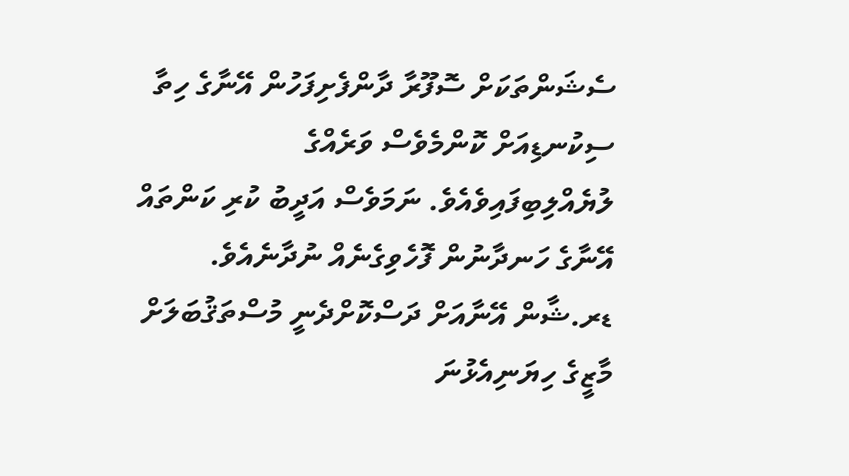ސެޝަންތަކަށް ސޮފޫރާ ދާންފެށިފަހުން އޭނާގެ ހިތާ ސިކުނޑިއަށް ކޮންމެވެސް ވަރެއްގެ ލުޔެއްލިބިފައިވެއެވެ. ނަމަވެސް އަދީބު ކުރި ކަންތައް އޭނާގެ ހަނދާނުން ފޮހެވިގެނެއް ނުދާނެއެވެ. ޑރ.ޝާން އޭނާއަށް ދަސްކޮށްދެނީ މުސްތަޤުބަލަށް މާޒީގެ ހިޔަނިއެޅުނަ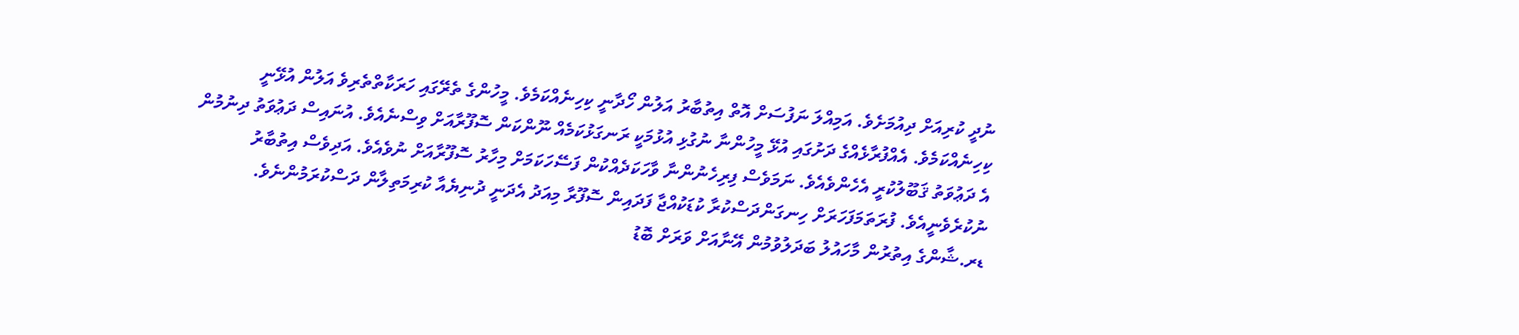ނުދީ ކުރިއަށް ދިއުމަށެވެ. އަމިއްލަ ނަފުސަށް އޮތް އިތުބާރު އަލުން ހޯދާނީ ކިހިނެއްކަމެވެ. މީހުންގެ ތެރޭގައި ހަރަކާތްތެރިވެ އަލުން އުޅޭނީ ކިހިނެއްކަމެވެ. އެއްފުރާޅެއްގެ ދަށުގައި އުޅޭ މީހުންނާ ނުގުޅި އުޅުމަކީ ރަނގަޅުކަމެއް ނޫންކަން ސޮފޫރާއަށް ވިސްނެއެވެ. އުނައިސް ދަޢުވަތު ދިނުމުން އެ ދަޢުވަތު ޤަބޫލުކުރީ އެހެންވެއެވެ. ނަމަވެސް ފިރިހެނުންނާ ވާހަކަދެއްކުން ފަސޭހަކަމަށް މިހާރު ސޮފޫރާއަށް ނުވެއެވެ. އަދިވެސް އިތުބާރު ނުކުރެވެނީއެވެ. ފުރަތަމަފަހަރަށް ހިނގަންދަސްކުރާ ކުޑަކުއްޖާ ފަދައިން ސޮފޫރާ މިއަދު އެދަނީ ދުނިޔެއާ ކުރިމަތިލާން ދަސްކުރަމުންނެވެ. ޑރ.ޝާންގެ އިތުރުން މާހައުލު ބަދަލުވުމުން އޭނާއަށް ވަރަށް ބޮޑު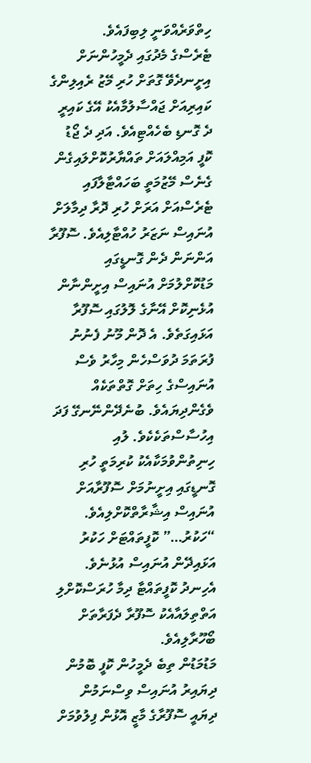ހިތްވަރެއްވަނީ ލިބިފައެވެ.
ޓެރެސްގެ މެދުގައި ދެމީހުންނަށް އިށީނދެވޭ ގޮތަށް ހުރި މޭޒު ރެއިލިންގެ ކައިރިއަށް ޖައްސާލުމާއެކު އޭގެ ކައިރީ ދެ ގޮނޑި ބެހެއްޓިއެވެ. އަދި ދެ ޖޯޑު ކޮފީ އަމިއްލައަށް ތައްޔާރުކޮށްލައިގެން ގެނެސް މޭޒުމަތީ ބަހައްޓާލާފައި ޓެރެސްއަށް އަރަށް ހުރި ދޮރާ ދިމާލަށް އުނައިސް ނަޒަރު ހުއްޓާލިއެވެ. ސޮފޫރާ އަންނަން ދެން ގޮނޑީގައި މަޑުކޮށްލުމަށް އުނައިސް އިށީންނާން އުޅެނިކޮށް އޭނާގެ ލޮލުގައި ސޮފޫރާ އަޅައިގަތެވެ. އެ ދޮން މޫނު ފެނުނު ފުރަތަމަ ދުވަސްހެން މިހާރު ވެސް އުނައިސްގެ ހިތަށް ގޮތްތަކެއް ވެގެންދިޔައެވެ. ބުނެދޭންނޭނގޭ ފަދަ އިހުސާސްތަކެކެވެ. ލުއި ހިނިތުންވުމަކާއެކު ކުރިމަތީ ހުރި ގޮނޑީގައި އިށީނުމަށް ސޮފޫރާއަށް އުނައިސް އިޝާރާތްކޮށްލިއެވެ.
“ހަކުރު…” ކޮފީތައްޓަށް ހަކުރު އަޅައިދޭން އުނައިސް އުޅުނެވެ. އެހިނދު ކޮފީތައްޓާ ދިމާ ހުރަސްކޮށްލި އަތްތިލައާއެކު ސޮފޫރާ ދެފަރާތަށް ބޯހޫރާލިއެވެ.
މަޑުމަޑުން ތިބެ ދެމީހުން ކޮފީ ބޮމުން ދިޔައިރު އުނައިސް ވިސްނަމުން ދިޔައީ ސޮފޫރާގެ މާޒީ އޮޅުން ފިލުވުމަށް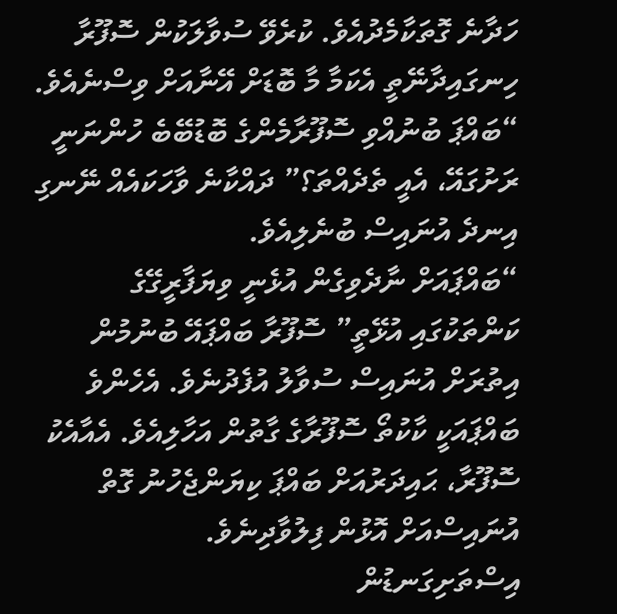ހަދާނެ ގޮތަކާމެދުއެވެ. ކުރެވޭ ސުވާލަކުން ސޮފޫރާ ހިނގައިދާނޭތީ އެކަމާ މާ ބޮޑަށް އޭނާއަށް ވިސްނެއެވެ.
“ބައްޕަ ބުނުއްވި ސޮފޫރާމެންގެ ބޮޑުބޭބެ ހުންނަނީ ރަށުގައޭ، އެއީ ތެދެއްތަ؟” ދައްކާނެ ވާހަކައެއް ނޭނގި އިނދެ އުނައިސް ބުނެލިއެވެ.
“ބައްޕައަށް ނާދެވިގެން އުޅެނީ ވިޔަފާރީގޭގެ ކަންތަކުގައި އުޅޭތީ” ސޮފޫރާ ބައްޕައޭ ބުނުމުން އިތުރަށް އުނައިސް ސުވާލު އުފެދުނެވެ. އެހެންވެ ބައްޕައަކީ ކާކުތޯ ސޮފޫރާގެ ގާތުން އަހާލިއެވެ. އެއާއެކު ސޮފޫރާ، ޙައިދަރުއަށް ބައްޕަ ކިޔަންޖެހުނު ގޮތް އުނައިސްއަށް އޮޅުން ފިލުވާދިނެވެ.
އިސްތަށިގަނޑުން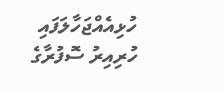ހުޅިއެއްޖަހާލަފައި ހުރިއިރު ސޮފުރާގެ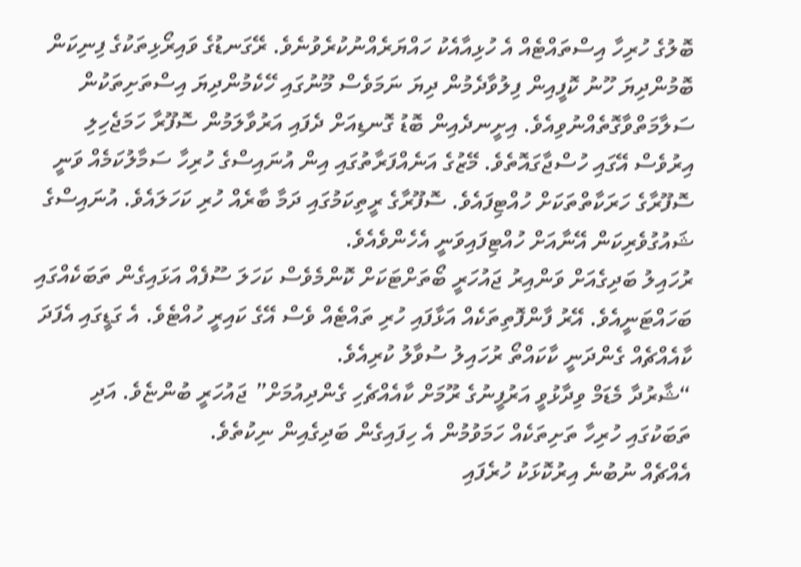ބޮލުގެ ހުރިހާ އިސްތައްޓެއް އެ ހުޅިއާއެކު ހައްޔަރެއްނުކުރެވުނެވެ. ރޭގަނޑުގެ ވައިރޯޅިތަކުގެ ފިނިކަން ބޮމުންދިޔަ ހޫނު ކޮފީއިން ފިލުވާދެމުން ދިޔަ ނަމަވެސް މޫނުގައި ހޭކެމުންދިޔަ އިސްތަށިތަކުން ސަލާމަތްވާގޮތެއްނުވިއެވެ. އިށީނދެއިން ބޮޑު ގޮނޑިއަށް ދެފައި އަރުވާލަމުން ސޮފޫރާ ހަމަޖެހިލި އިރުވެސް އޭގައި ހުސްޖާގައޮތެވެ. މޭޒުގެ އަނެއްފަރާތުގައި އިން އުނައިސްގެ ހުރިހާ ސަމާލުކަމެއް ވަނީ ސޮފޫރާގެ ހަރަކާތްތަކަށް ހުއްޓިފައެވެ. ސޮފޫރާގެ ރީތިކަމުގައި ދަމާ ބާރެއް ހުރި ކަހަލައެވެ. އުނައިސްގެ ޝައުގުވެރިކަން އޭނާއަށް ހުއްޓިފައިވަނީ އެހެންވެއެވެ.
ރުހައިލު ބަދިގެއަށް ވަންއިރު ޖައުހަރީ ބޯތަށްޓަކަށް ކޮންމެވެސް ކަހަލަ ސޫފެއް އަޅައިގެން ތަބަކެއްގައި ބަހައްޓަނީއެވެ. އޭރު ފާންފޮތިތަކެއް އަޅާފައި ހުރި ތައްޓެއް ވެސް އޭގެ ކައިރީ ހުއްޓެވެ. އެ ގަޑީގައި އެފަދަ ކާއެއްޗެއް ގެންދަނީ ކާކައްތޯ ރުހައިލު ސުވާލު ކުރިއެވެ.
“ޝާރުދާ މެޑަމް ވިދާޅުވީ އަރުފީނުގެ ރޫމަށް ކާއެއްޗެހި ގެންދިއުމަށް” ޖައުހަރީ ބުންޏެވެ. އަދި ތަބަކުގައި ހުރިހާ ތަށިތަކެއް ހަމަވުމުން އެ ހިފައިގެން ބަދިގެއިން ނިކުތެވެ.
އެއްޗެއް ނުބުނެ އިރުކޮޅަކު ހުރެފައި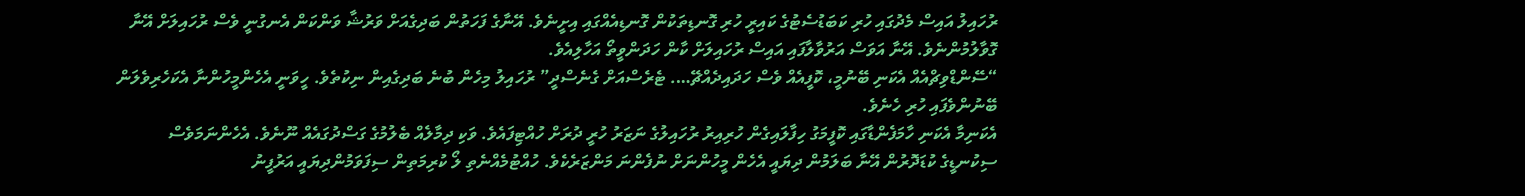ރުހައިލު އައިސް މެދުގައި ހުރި ކަބަޑުސެޓުގެ ކައިރީ ހުރި ގޮނޑިތަކުން ގޮނޑިއެއްގައި އިށީނެވެ. އޭނާގެ ފަހަތުން ބަދިގެއަށް ވަރުޝާ ވަންކަން އެނގުނީ ވެސް ރުހައިލަށް އޭނާ ގޮވާލުމުންނެވެ. އޭނާ އަވަސް އަރުވާލާފައި އައިސް ރުހައިލަށް ކާން ހަދަންވީތޯ އަހާލިއެވެ.
“ސޭންޑްވިޗްއެއް އެކަނި ބޭނުމީ، ކޮފީއެއް ވެސް ހަދައިދެއްޗޭ…. ޓެރެސްއަށް ގެނެސްދީ” ރުހައިލު މިހެން ބުނެ ބަދިގެއިން ނިކުތެވެ. ހީވަނީ އެހެންމީހުންނާ އެކަހެރިވެލަން ބޭނުންވެފައި ހުރި ހެނެވެ.
އެކަނިމާ އެކަނި ހާމަފެންޑާގައި ކޮފީމަގު ހިފާލައިގެން ހުރިއިރު ރުހައިލުގެ ނަޒަރު ހުރީ ދުރަށް ހުއްޓިފައެވެ. ވަކި ދިމާލެއް ބެލުމުގެ ގަސްދުގައެއް ނޫނެވެ. އެހެންނަމަވެސް ސިކުނޑީގެ ކުޑަދޮރުން އޭނާ ބަލަމުން ދިޔައީ އެހެން މީހުންނަށް ނުފެންނަ މަންޒަރެކެވެ. ހުއްޓުމެއްނެތި ލޯ ކުރިމަތިން ސިފަވަމުންދިޔައީ އަރުފީނު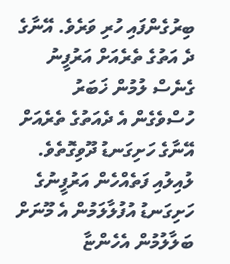ބިރުގެންފައި ހުރި ވަރެވެ. އޭނާގެ ދެ އަތުގެ ތެރެއަށް އަރުފީނު ގެނެސް ލުމުން ޚަބަރު ހުސްވެގެން އެ ދެއަތުގެ ތެރެއަށް އޭނާގެ ހަށިގަނޑު ދޫވިގޮތެވެ. ލުއިލުއި ފަތެއްހެން އަރުފީނުގެ ހަށިގަނޑު އުފުލާލަމުން އެ މޫނަށް ބަލާލުމުން އެހެންޏާ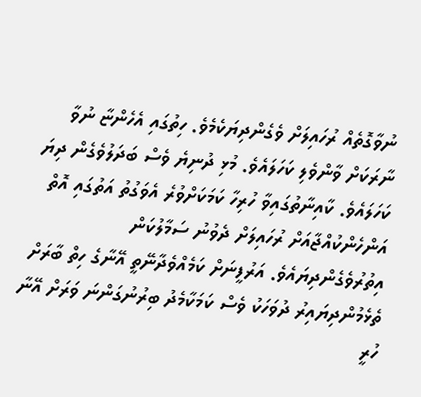ނުވާގޮތެއް ރުހައިލަށް ވެގެންދިޔަކެމެވެ. ހިތުގައި އެހެންޏާ ނުވާ ނާރަކަށް ވާންވެލި ކަހަލައެވެ. މުޅި ދުނިޔެ ވެސް ބަދަލުވެގެން ދިޔަ ކަހަލައެވެ. ކާއިނާތުގައިވާ ހުރިހާ ކަމަކަށްވުރެ އެވަގުތު އަތުގައި އޮތް އަންހެންކުއްޖާއަށް ރުހައިލަށް ދެވުނު ސަމާލުކަން އިތުރުވެގެންދިޔައެވެ. އަރުފީނަށް ކަމެއްވެދާނޭތީ އޭނާގެ ހިތް ބާރަށް ތެޅެމުންދިޔައިރު ދުވަހަކު ވެސް ކަމަކާމެދު ބިރުނުގަންނަ ވަރަށް އޭނާ ހުރީ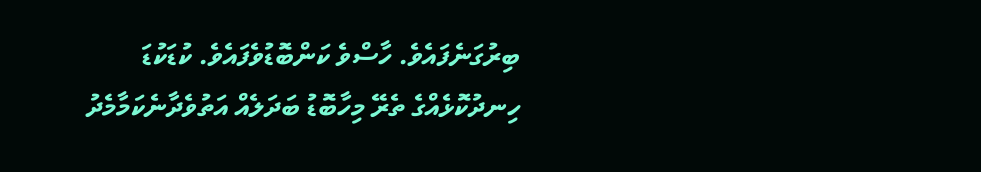ބިރުގަނެފައެވެ. ހާސްވެ ކަންބޮޑުވެފައެވެ. ކުޑަކުޑަ ހިނދުކޮޅެއްގެ ތެރޭ މިހާބޮޑު ބަދަލެއް އަތުވެދާނެކަމާމެދު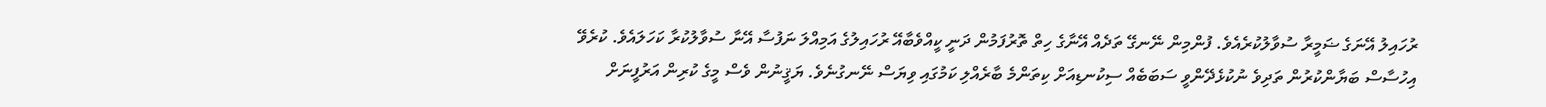ރުހައިލު އޭނަގެ ޟަމީރާ ސުވާލުކުރެއެވެ. ފުންމިން ނޭނގޭ ތަދެއް އޭނާގެ ހިތް ތޮރުފަމުން ދަނީ ކީއްވެބާއޭ ރުހައިލުގެ އަމިއްލަ ނަފުސާ އޭނާ ސުވާލުކުރާ ކަހަލައެވެ. ކުރެވޭ އިހުސާސް ބަޔާންކުރުން ތަދިވެ ނުކުޅެދޭންވީ ސަބަބެއް ސިކުނޑިއަށް ކިތަންމެ ބާރެއްލި ކަމުގައި ވިޔަސް ނޭނގުނެވެ. ޔަޤީނުން ވެސް މީގެ ކުރިން އަރުފީނަށް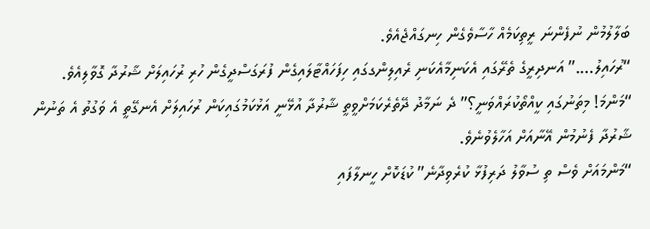ބަލާލުމުން ނުފެންނަ ރީތިކަމެއް ހާސާވެގެން ހިނގައްޖެއެވެ.
“ރުހައިލު….” އަނދިރީގެ ތެރޭގައި އެކަނިމާއެކަނި ރެއިލިންގގައި ހިފަހައްޓާލައިގެން ފުރަގަސްދީގެން ހުރި ރުހައިލަށް ޝާރުދާ ގޮވާލިއެވެ.
“މަންމަ! މިތަނުގައި ކީއްތޯކުރައްވަނީ؟” ދެ ނަމާދު ދޭތެރެކަމަށްވީތީ ޝާރުދާ އުޅޭނީ އަޅުކަމުގައިކަން ރުހައިލަށް އެނގޭތީ އެ ވަގުތު އެ ތަނުން ޝާރުދާ ފެނުމުން އޭނާއަށް އަހާލެވުނެވެ.
“މަންމައަށް ވެސް ތި ސުވާލު ދަރިފުޅާ ކުރެވިދާނެ” ކުޑަކޮށް ހީނލާފައި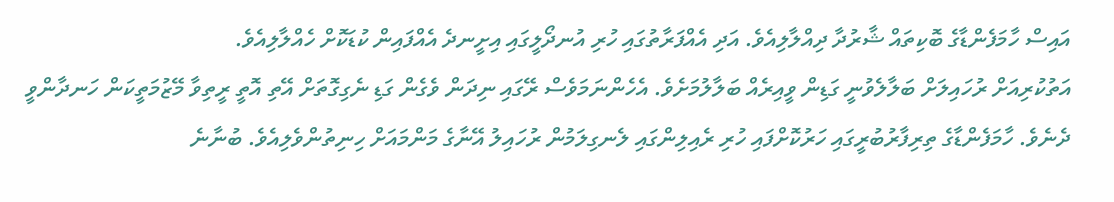އައިސް ހާމަފެންޑާގެ ބޮކިތައް ޝާރުދާ ދިއްލާލިއެވެ. އަދި އެއްފަރާތުގައި ހުރި އުނދޯލީގައި އިށީނދެ އެއްފައިން ކުޑަކޮށް ހެއްލާލިއެވެ.
އަތުކުރިއަށް ރުހައިލަށް ބަލާލެވުނީ ގަޑިން ވީއިރެއް ބަލާލުމަށެވެ. އެހެންނަމަވެސް ރޭގައި ނިދަން ވެގެން ގަޑި ނެގިގޮތަށް އޭތި އޮތީ ރީތިވާ މޭޒުމަތީކަން ހަނދާންވީ ދެނެވެ. ހާމަފެންޑާގެ ތިރިފާރުބުރީގައި ހަރުކޮށްފައި ހުރި ރެއިލިންގައި ލެނގިލަމުން ރުހައިލު އޭނާގެ މަންމައަށް ހިނިތުންވެލިއެވެ. ބުނާނެ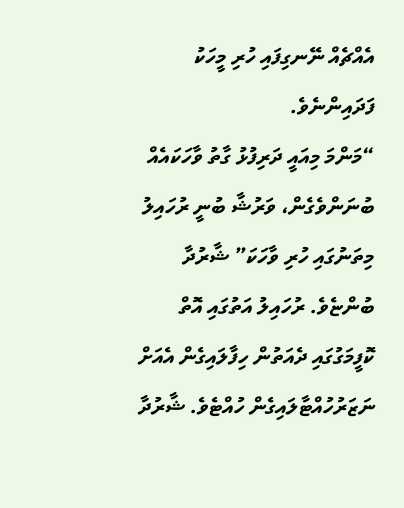އެއްޗެއް ނޭނގިފައި ހުރި މީހަކު ފަދައިންނެވެ.
“މަންމަ މިއައީ ދަރިފުޅު ގާތު ވާހަކައެއް ބުނަންވެގެން، ވަރުޝާ ބުނީ ރުހައިލު މިތަނުގައި ހުރި ވާހަކަ” ޝާރުދާ ބުންޏެވެ. ރުހައިލު އަތުގައި އޮތް ކޮފީމަގުގައި ދެއަތުން ހިފާލައިގެން އެއަށް ނަޒަރުހުއްޓާލައިގެން ހުއްޓެވެ. ޝާރުދާ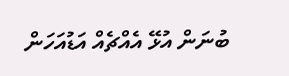ބުނަން އުޅޭ އެއްޗެއް އަޑުއަހަން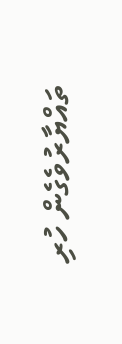ތައްޔާރުވެގެން ހުރި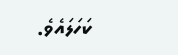ކަހަލައެވެ.